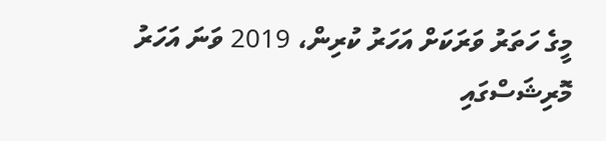މީގެ ހަތަރު ވަރަކަށް އަހަރު ކުރިން، 2019 ވަނަ އަހަރު މޮރިޝަސްގައި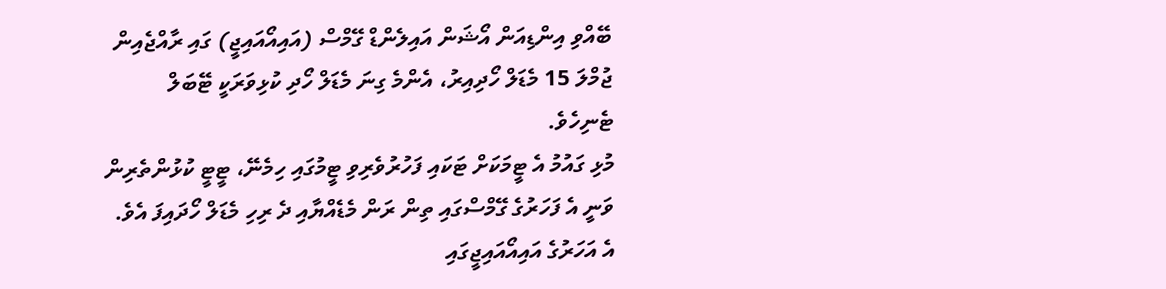ބޭއްވި އިންޑިއަން އޯޝަން އައިލެންޑް ގޭމްސް (އައިއޯއައިޖީ) ގައި ރާއްޖެއިން ޖުމްލަ 15 މެޑަލް ހޯދިއިރު، އެންމެ ގިނަ މެޑަލް ހޯދި ކުޅިވަރަކީ ޓޭބަލް ޓެނިހެވެ.
މުޅި ގައުމު އެ ޓީމަކަށް ޓަކައި ފަހުރުވެރިވި ޓީމުގައި ހިމެނޭ، ޓީޓީ ކުޅުންތެރިން ވަނީ އެ ފަހަރުގެ ގޭމްސްގައި ތިން ރަން މެޑެއްޔާއި ދެ ރިހި މެޑަލް ހޯދައިފަ އެވެ.
އެ އަހަރުގެ އައިއޯއައިޖީގައި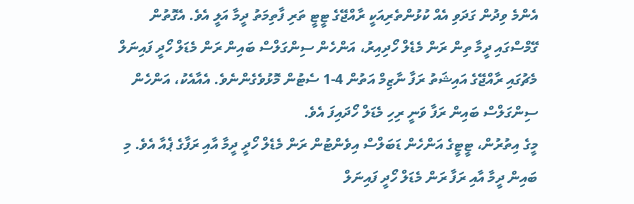އެންމެ ވިދުން ގަދަވި އެއް ކުޅުންތެރިއަކީ ރާއްޖޭގެ ޓީޓީ ތަރި ފާތިމަތު ދީމާ އަލީ އެވެ. އެގޮތުން ގޭމްސްގައި ދީމާ ތިން ރަން މެޑެލް ހޯދިއިރު، އަންހެން ސިންގަލްސް ބައިން ރަން މެޑަލް ހޯދީ ފައިނަލް މެޗުގައި ރާއްޖޭގެ އައިޝަތު ރަފާ ނާޒިމް އަތުން 4-1 ސެޓުން މޮޅުވެގެންނެވެ. އެއާއެކު، އަންހެން ސިންގަލްސް ބައިން ރަފާ ވަނީ ރިހި މެޑަލް ހޯދައިފަ އެވެ.
މީގެ އިތުރުން، ޓީޓީގެ އަންހެން ޑަބަލްސް އިވެންޓުން ރަން މެޑެލް ހޯދީ ދީމާ އާއި ރަފާގެ ޕެއާ އެވެ. މި ބައިން ދީމާ އާއި ރަފާ ރަން މެޑަލް ހޯދީ ފައިނަލް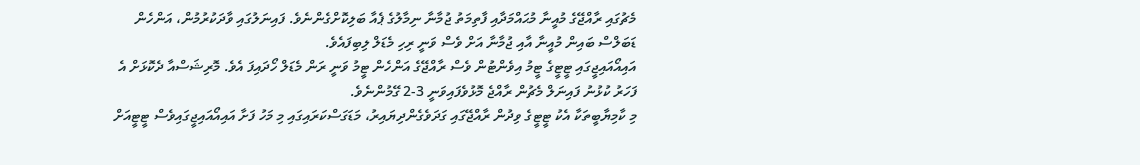މެޗުގައި ރާއްޖޭގެ މުއީނާ މުޙައްމަދާއި ފާތިމަތު ޖުމާނާ ނިމާލުގެ ޕެއާ ބަލިކޮށްގެންނެވެ. ފައިނަލުގައި ވާދަކުރުމުން، އަންހެން ޑަބަލްސް ބައިން މުއީނާ އާއި ޖުމާނާ އަށް ވެސް ވަނީ ރިހި މެޑަލް ލިބިފައެވެ.
އައިއޯއައިޖީގައި ޓީޓީގެ ޓީމު އިވެންޓުން ވެސް ރާއްޖޭގެ އަންހެން ޓީމު ވަނީ ރަން މެޑަލް ހޯދައިފަ އެވެ. މޮރިޝަސްއާ ދެކޮޅަށް އެ ފަހަރު ކުޅުނު ފައިނަލް މެޗުން ރާއްޖެ މޮޅުވެފައިވަނީ 3-2 ގޭމުންނެވެ.
މި ކާމިޔާބީތަކާ އެކު ޓީޓީގެ ވިދުން ރާއްޖޭގައި ގަދަވެގެންދިޔައިރު، މަޑަގަސްކަރައިގައި މި މަހު ފަށާ އައިއޯއައިޖީގައިވެސް ޓީޓީއަށް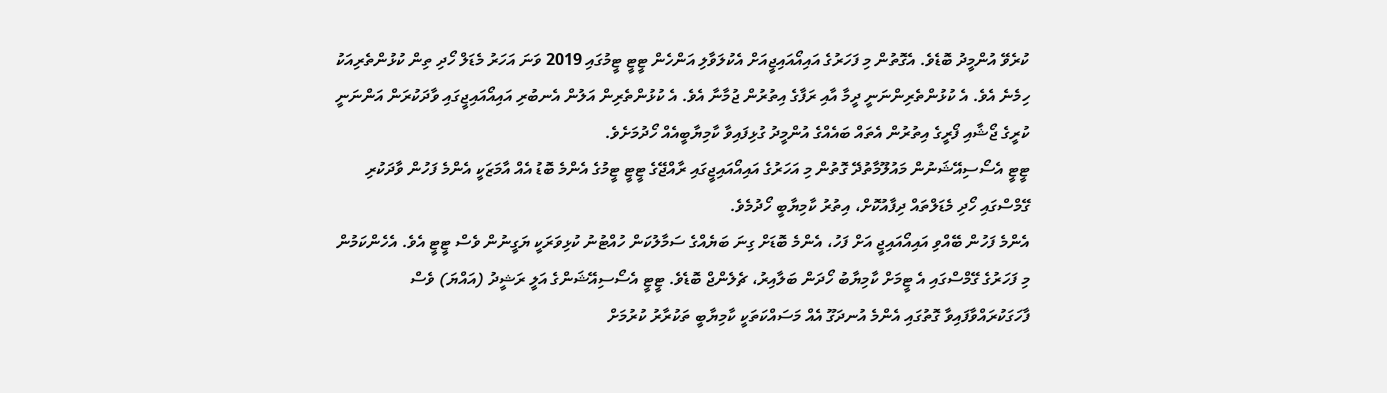ކުރެވޭ އުންމީދު ބޮޑެވެ. އެގޮތުން މި ފަހަރުގެ އައިއޯއައިޖީއަށް އެކުލަވާލި އަންހެން ޓީޓީ ޓީމުގައި 2019 ވަނަ އަހަރު މެޑަލް ހޯދި ތިން ކުޅުންތެރިއަކު ހިމެނެ އެވެ. އެ ކުޅުންތެރިންނަނީ ދީމާ އާއި ރަފާގެ އިތުރުން ޖުމާނާ އެވެ. އެ ކުޅުންތެރިން އަލުން އެނބުރި އައިއޯއައިޖީގައި ވާދަކުރަން އަންނަނީ ކުރީގެ ޖޯޝާއި ފޯރީގެ އިތުރުން އެތައް ބައެއްގެ އުންމީދު ގުޅިފައިވާ ކާމިޔާބީއެއް ހޯދުމަށެވެ.
ޓީޓީ އެސޯސިއޭޝަނުން މައުލޫމާތުދޭ ގޮތުން މި އަހަރުގެ އައިއޯއައިޖީގައި ރާއްޖޭގެ ޓީޓީ ޓީމުގެ އެންމެ ބޮޑު އެއް އާމަޒަކީ އެންމެ ފަހުން ވާދަކުރި ގޭމްސްގައި ހޯދި މެޑަލްތައް ދިފާއުކޮށް، އިތުރު ކާމިޔާބީ ހޯދުމެވެ.
އެންމެ ފަހުން ބޭއްވި އައިއޯއައިޖީ އަށް ފަހު، އެންމެ ބޮޑަށް ގިނަ ބަޔެއްގެ ސަމާލުކަން ހުއްޓުނު ކުޅިވަރަކީ ޔަގީނުން ވެސް ޓީޓީ އެވެ. އެހެންކަމުން މި ފަހަރުގެ ގޭމްސްގައި އެ ޓީމަށް ކާމިޔާބު ހޯދަން ބަލާއިރު، ޗެލެންޖް ބޮޑެވެ. ޓީޓީ އެސޯސިއޭޝަންގެ އަލީ ރަޝީދު (އައްޔަ) ވެސް ފާހަގަކުރައްވާފައިވާ ގޮތުގައި އެންމެ އުނދަގޫ އެއް މަސައްކަތަކީ ކާމިޔާބީ ތަކުރާރު ކުރުމަށް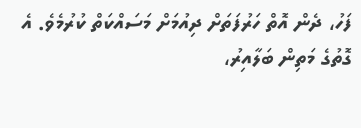ފަހު، ދެން އޮތް ހަރުފަތަށް ދިއުމަށް މަސައްކަތް ކުރުމެވެ. އެ ގޮތުގެ މަތިން ބަލާއިރު،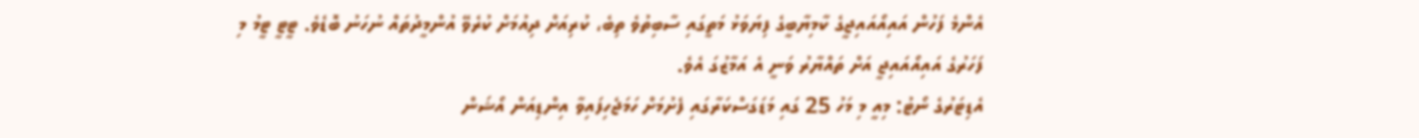އެންމެ ފަހުން އައިއޯއައިޖީގެ ކާމިޔާބީގެ ފިޔަވަޅު މަތީގައި ސާބިތުވެ ތިބެ، ކުރިއަށް ދިއުމަށް ކުރެވޭ އުންމީދުތައް ނުހަނު ބޮޑެވެ. ޓީޓީ ޓީމު މި ފަހަރުގެ އައިއޯއައިޖީ އަށް ތައްޔާރު ވަނީ އެ އަމާޒުގަ އެވެ.
އެޑިޓަރުގެ ނޯޓު: މިއީ މި މަހު 25 ގައި މަޑަގަސްކަރާގައި ފެށުމަށް ހަމަޖެހިފައިވާ އިންޑިއަން އޯޝަން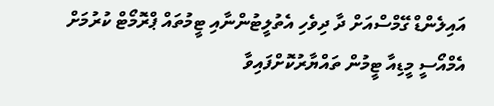އައިލެންޑް ގޭމްސްއަށް ދާ ދިވެހި އެތުލީޓުންނާއި ޓީމުތައް ޕްރޮމޯޓް ކުރުމަށް އެމްއޯސީ މީޑިއާ ޓީމުން ތައްޔާރުކޮށްފައިވާ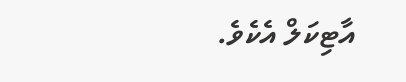އާޓިކަލް އެކެވެ.